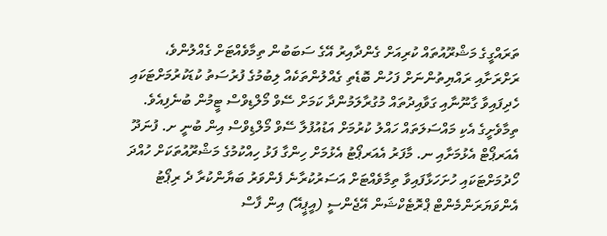ތަރައްގީގެ މަޝްރޫއުތައް ކުރިއަށް ގެންދާއިރު އޭގެ ސަބަބުން ތިމާވެއްޓަށް ގެއްލުންވެ، ރަށްރަށާއި ރައްޔިތުންނަށް ފަހުން ބޮޑެތި ގެއްލުންތަކެއް ލިބުމުގެ ފުރުސަތު ކުޑަކުރުމަށްޓަކައި ހެދިފައިވާ ގާނޫނާއި ގަވާއިދުތައް މުގުރާލަމުންދާ ކަމަށް ސޭވް މޯލްޑިވްސް ޓީމުން ބުނެފިއެވެ.
ތިމާވެށީގެ އެކި މައްސަލަތައް ހައްލު ކުރުމަށް އަޑުއުފުލާ ސޭވް މޯލްޑިވްސް އިން ބުނީ ށ. ފުނަދޫ އެއަރޕޯޓް އެޅުމަށާއި ނ. މާފަރު އެއަރޕޯޓު އެޅުމަށް ހިންގާ ފަޅު ހިއްކުމުގެ މަޝްރޫއުތަކަށް ހުއްދަ ހޯދުމަށްޓަކައި ހުށަހަޅާފައިވާ ތިމާވެއްޓަށް އަސަރުކުރާނެ ފެންވަރު ބަޔާންކުރާ ދެ ރިޕޯޓު އެންވަޔަރަންމެންޓް ޕްރޮޓެކްޝަން އޭޖެންސީ (އީޕީއޭ) އިން ފާސް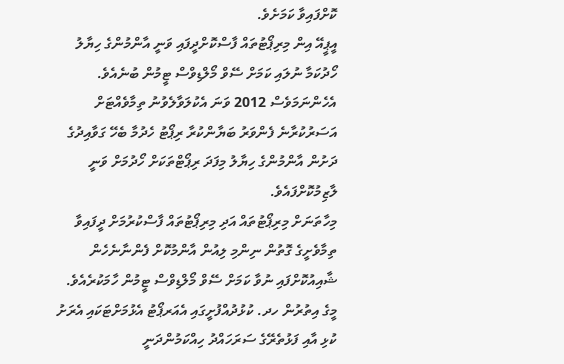ކޮށްފައިވާ ކަމަށެވެ.
އީޕީއޭ އިން މިރިޕޯޓުތައް ފާސްކޮށްދީފައި ވަނީ އާންމުންގެ ހިޔާލު ހޯދުކަމާ ނުލައި ކަމަށް ސޭވް މޯލްޑިވްސް ޓީމުން ބުނެއެވެ. އެހެންނަމަވެސް 2012 ވަނަ އެކުލަވާލެވުނު ތިމާވެއްޓަށް އަސަރުކުރާނެ ފެންވަރު ބަޔާންކުރާ ރިޕޯޓު ހެދުމާ ބެހޭ ގަވާއިދުގެ ދަށުން އާންމުންގެ ހިޔާލު މިފަދަ ރިޕޯޓްތަކަށް ހޯދުމަށް ވަނީ ލާޒިމުކޮށްފައެވެ.
މިހާތަނަށް މިރިޕޯޓުތައް އަދި މިރިޕޯޓުތައް ފާސްކުރުމަށް ދީފައިވާ ތިމާވެށީގެ ގޮތުން ނިންމި ލިއުން އާންމުކޮށް ފެންނާނެހެން ޝާއިއުކޮށްފައި ނުވާ ކަމަށް ސޭވް މޯލްޑިވްސް ޓީމުން ހާމަކުރެއެވެ.
މީގެ އިތުރުން ހދ. ކުޅުދުއްފުށީގައި އެއަރޕޯޓު އެޅުމަށްޓަކައި އެރަށު ކުޅި އާއި ފަޅުތެރޭގެ ސަރަހައްދު ހިއްކަމުންދަނީ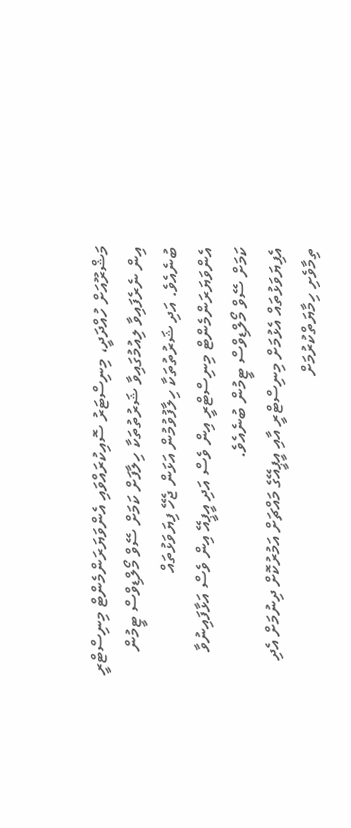މަޝްރޫއަށް ހުއްދަދީ، މިނިސްޓަރު ސޮއިކުރައްވައި އެންވަޔަރަންމެންޓް މިނިސްޓްރީ އިން ނެރެފައިވާ ލިއުމުގައިވާ ޝަރުތުތަކާ ހިލާފަށް ކަމަށް ސޭވް މޯލްޑިވްސް ޓީމުން ބުނެއެވެ. އަދި ޝަރުތުތަކާ ހިލާފުވުމުން އަޅަން ޖެހޭ ފިޔަވަޅުތައް އެންވަޔަރަންމެންޓް މިނިސްޓްރީ އިން ވެސް އަދި އީޕީއޭ އިން ވެސް އަޅާފައިނުވާ ކަމަށް ސޭވް މޯލްޑިވްސް ޓީމުން ބުނެއެވެ.
އެފިޔަވަޅުތައް އެޅުމަށް މިނިސްޓްރީ އާއި އީޕީއޭގެ މައްޗަށް އަމުރުކޮށް ދިނުމަށް އެދި ތިމާވެށި ހިމާޔަތްކުރުމަށް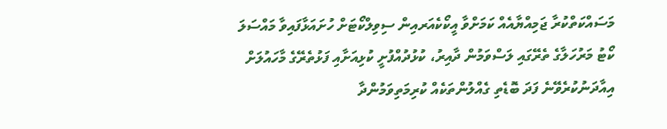މަސައްކަތްކުރާ ޖަމިއްޔާއެއް ކަމަށްވާ އީކޯކެއަރއިން ސިވިލްކޯޓަށް ހުށައަޅާފައިވާ މައްސަލަ ކޯޓު މަރުހަލާގެ ތެރޭގައި ލަސްވަމުން ދާއިރު، ކުޅުދުއްފުށީ ކުޅިއަށާއި ފަޅުތެރޭގެ މާހައުލަށް އިއާދަނުކުރެވޭނެ ފަދަ ބޮޑެތި ގެއްލުންތަކެއް ކުރިމަތިވަމުންދާ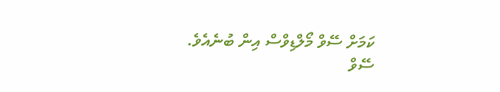ކަމަށް ސޭވް މޯލްޑިވްސް އިން ބުނެއެވެ.
ސޭވް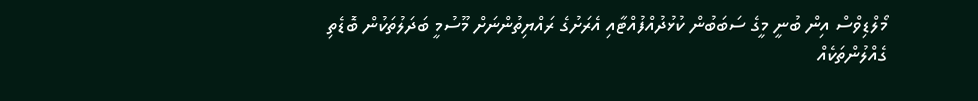މޯލްޑިވްސް އިން ބުނީ މީގެ ސަބަބުން ކުޅުދުއްފުއްޓާއި އެރަށުގެ ރައްޔިތުންނަށް މޫސުމީ ބަދަލުތަކުން ބޮޑެތި ގެއްލުންތަކެއް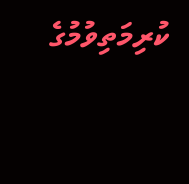ކުރިމަތިވުމުގެ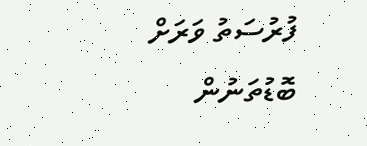ފުރުސަތު ވަރަށް ބޮޑުތަނުން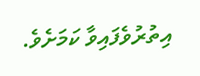އިތުރުވެފައިވާ ކަމަށެވެ.